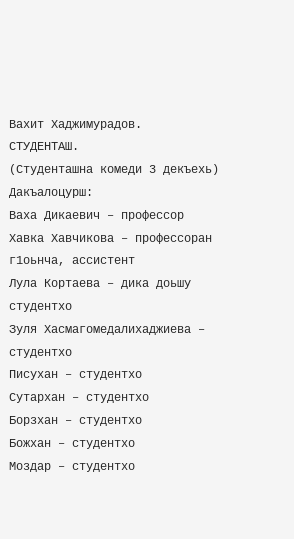Вахит Хаджимурадов.
СТУДЕНТАШ.
(Студенташна комеди 3 декъехь)
Дакъалоцурш:
Ваха Дикаевич – профессор
Хавка Хавчикова – профессоран г1оьнча, ассистент
Лула Кортаева – дика доьшу студентхо
Зуля Хасмагомедалихаджиева – студентхо
Писухан – студентхо
Сутархан – студентхо
Борзхан – студентхо
Божхан – студентхо
Моздар – студентхо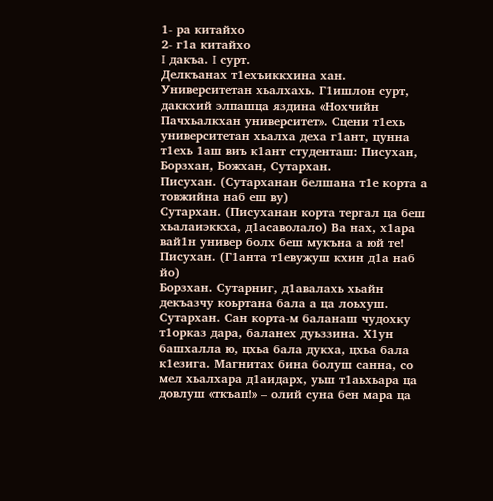1- ра китайхо
2- г1а китайхо
I дакъа. I сурт.
Делкъанах т1ехъиккхина хан. Университетан хьалхахь. Г1ишлон сурт, даккхий элпашца яздина «Нохчийн Пачхьалкхан университет». Сцени т1ехь университетан хьалха деха г1ант, цунна т1ехь 1аш виъ к1ант студенташ: Писухан, Борзхан, Божхан, Сутархан.
Писухан. (Сутарханан белшана т1е корта а товжийна наб еш ву)
Сутархан. (Писуханан корта тергал ца беш хьалаиэккха, д1асаволало) Ва нах, х1ара вай1н универ болх беш мукъна а юй те!
Писухан. (Г1анта т1евужуш кхин д1а наб йо)
Борзхан. Сутарниг, д1авалахь хьайн декъазчу коьртана бала а ца лоьхуш.
Сутархан. Сан корта-м баланаш чудохку т1орказ дара, баланех дуьззина. Х1ун башхалла ю, цхьа бала дукха, цхьа бала к1езига. Магнитах бина болуш санна, со мел хьалхара д1аидарх, уьш т1аьхьара ца довлуш «ткъап!» – олий суна бен мара ца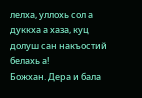лелха, уллохь сол а дуккха а хаза, куц долуш сан накъостий белахь а!
Божхан. Дера и бала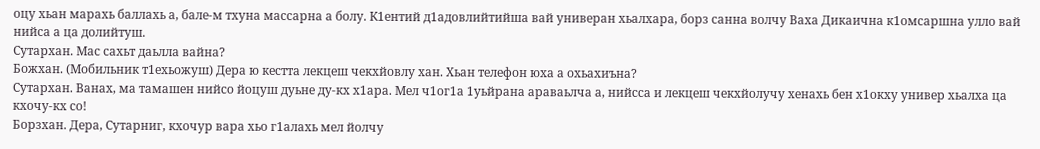оцу хьан марахь баллахь а, бале-м тхуна массарна а болу. К1ентий д1адовлийтийша вай универан хьалхара, борз санна волчу Ваха Дикаична к1омсаршна улло вай нийса а ца долийтуш.
Сутархан. Мас сахьт даьлла вайна?
Божхан. (Мобильник т1ехьожуш) Дера ю кестта лекцеш чекхйовлу хан. Хьан телефон юха а охьахиъна?
Сутархан. Ванах, ма тамашен нийсо йоцуш дуьне ду-кх х1ара. Мел ч1ог1а 1уьйрана араваьлча а, нийсса и лекцеш чекхйолучу хенахь бен х1окху универ хьалха ца кхочу-кх со!
Борзхан. Дера, Сутарниг, кхочур вара хьо г1алахь мел йолчу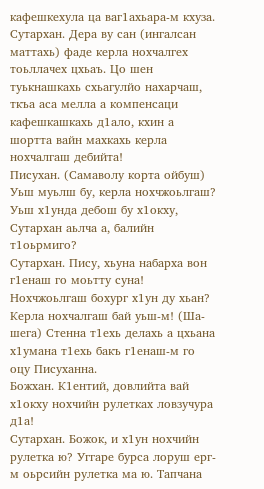кафешкехула ца ваг1ахьара-м кхуза.
Сутархан. Дера ву сан (ингалсан маттахь) фаде керла нохчалгех тоьллачех цхьаъ. Цо шен туькнашкахь схьагулйо нахарчаш, ткъа аса мелла а компенсаци кафешкашкахь д1ало, кхин а шортта вайн махкахь керла нохчалгаш дебийта!
Писухан. (Самаволу корта ойбуш) Уьш муьлш бу, керла нохчжоьлгаш? Уьш х1унда дебош бу х1окху, Сутархан аьлча а, балийн т1оьрмиго?
Сутархан. Пису, хьуна набарха вон г1енаш го моьтту суна! Нохчжоьлгаш бохург х1ун ду хьан? Керла нохчалгаш бай уьш-м! (Ша-шега) Стенна т1ехь делахь а цхьана х1умана т1ехь бакъ г1енаш-м го оцу Писуханна.
Божхан. К1ентий, довлийта вай х1окху нохчийн рулетках ловзучура д1а!
Сутархан. Божок, и х1ун нохчийн рулетка ю? Уггаре бурса лоруш ерг-м оьрсийн рулетка ма ю. Тапчана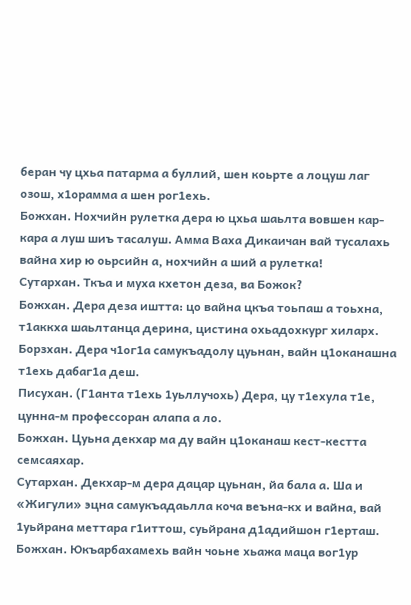беран чу цхьа патарма а буллий, шен коьрте а лоцуш лаг озош, х1орамма а шен рог1ехь.
Божхан. Нохчийн рулетка дера ю цхьа шаьлта вовшен кар-кара а луш шиъ тасалуш. Амма Ваха Дикаичан вай тусалахь вайна хир ю оьрсийн а, нохчийн а ший а рулетка!
Сутархан. Ткъа и муха кхетон деза, ва Божок?
Божхан. Дера деза иштта: цо вайна цкъа тоьпаш а тоьхна, т1аккха шаьлтанца дерина, цистина охьадохкург хиларх.
Борзхан. Дера ч1ог1а самукъадолу цуьнан, вайн ц1оканашна т1ехь дабаг1а деш.
Писухан. (Г1анта т1ехь 1уьллучохь) Дера, цу т1ехула т1е, цунна-м профессоран алапа а ло.
Божхан. Цуьна декхар ма ду вайн ц1оканаш кест-кестта семсаяхар.
Сутархан. Декхар-м дера дацар цуьнан, йа бала а. Ша и «Жигули» эцна самукъадаьлла коча веъна-кх и вайна, вай 1уьйрана меттара г1иттош, суьйрана д1адийшон г1ерташ.
Божхан. Юкъарбахамехь вайн чоьне хьажа маца вог1ур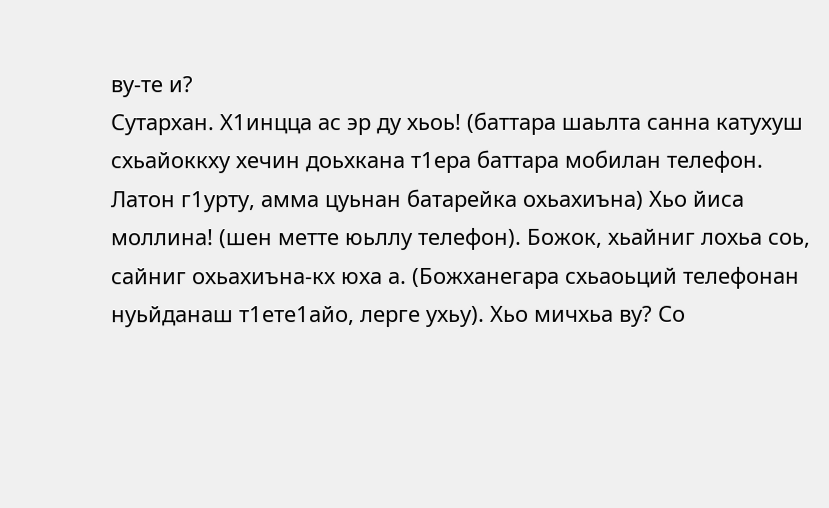ву-те и?
Сутархан. Х1инцца ас эр ду хьоь! (баттара шаьлта санна катухуш схьайоккху хечин доьхкана т1ера баттара мобилан телефон. Латон г1урту, амма цуьнан батарейка охьахиъна) Хьо йиса моллина! (шен метте юьллу телефон). Божок, хьайниг лохьа соь, сайниг охьахиъна-кх юха а. (Божханегара схьаоьций телефонан нуьйданаш т1ете1айо, лерге ухьу). Хьо мичхьа ву? Со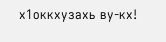х1оккхузахь ву-кх!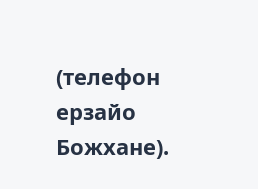(телефон ерзайо Божхане).